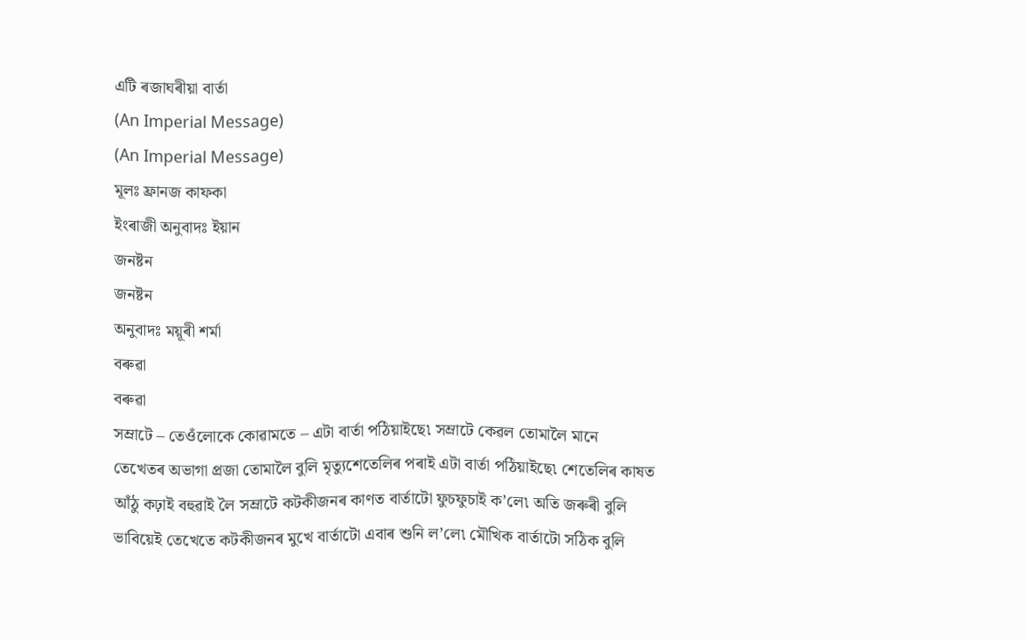এটি ৰজাঘৰীয়া বাৰ্তা
(An Imperial Message)
(An Imperial Message)
মূলঃ ফ্রানজ কাফকা
ইংৰাজী অনুবাদঃ ইয়ান
জনষ্টন
জনষ্টন
অনুবাদঃ ময়ূৰী শৰ্মা
বৰুৱা
বৰুৱা
সম্ৰাটে – তেওঁলোকে কোৱামতে – এটা বাৰ্তা পঠিয়াইছে৷ সম্ৰাটে কেৱল তোমালৈ মানে
তেখেতৰ অভাগা প্ৰজা তোমালৈ বুলি মৃত্যুশেতেলিৰ পৰাই এটা বাৰ্তা পঠিয়াইছে৷ শেতেলিৰ কাষত
আঁঠু কঢ়াই বহুৱাই লৈ সম্ৰাটে কটকীজনৰ কাণত বাৰ্তাটো ফুচফুচাই ক’লে৷ অতি জৰুৰী বুলি
ভাবিয়েই তেখেতে কটকীজনৰ মুখে বাৰ্তাটো এবাৰ শুনি ল’লে৷ মৌখিক বাৰ্তাটো সঠিক বুলি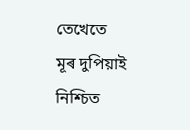তেখেতে
মূৰ দুপিয়াই নিশ্চিত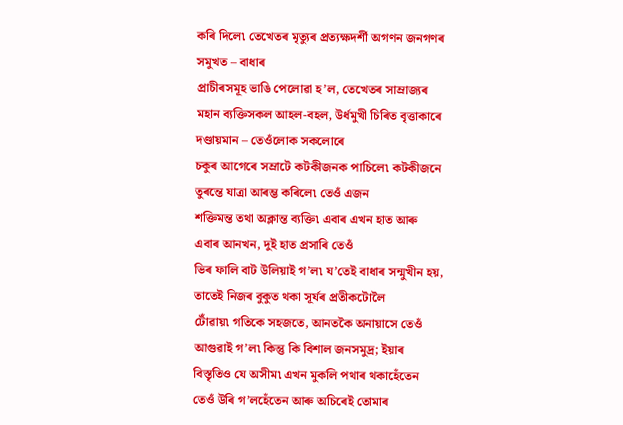কৰি দিলে৷ তেখেতৰ মৃত্যুৰ প্ৰত্যক্ষদৰ্শী অগণন জনগণৰ সমুখত – বাধাৰ
প্ৰাচীৰসমূহ ভাঙি পেলোৱা হ’ল, তেখেতৰ সাম্ৰাজ্যৰ
মহান ব্যক্তিসকল আহল-বহল, উৰ্ধমুখী চিৰিত বৃত্তাকাৰে দণ্ডায়মান – তেওঁলোক সকলোৰে
চকুৰ আগেৰে সম্ৰাটে কটকীজনক পাচিলে৷ কটকীজনে তুৰন্তে যাত্ৰা আৰম্ভ কৰিলে৷ তেওঁ এজন
শক্তিমন্ত তথা অক্লান্ত ব্যক্তি৷ এবাৰ এখন হাত আৰু এবাৰ আনখন, দুই হাত প্ৰসাৰি তেওঁ
ভিৰ ফালি বাট উলিয়াই গ’ল৷ য’তেই বাধাৰ সন্মুখীন হয়, তাতেই নিজৰ বুকুত থকা সূৰ্যৰ প্ৰতীকটোলৈ
টোঁৱায়৷ গতিকে সহজতে, আনতকৈ অনায়াসে তেওঁ আগুৱাই গ’ল৷ কিন্তু কি বিশাল জনসমুদ্ৰ; ইয়াৰ
বিস্তৃতিও যে অসীম৷ এখন মুকলি পথাৰ থকাহেঁতেন তেওঁ উৰি গ’লহেঁতেন আৰু অচিৰেই তোমাৰ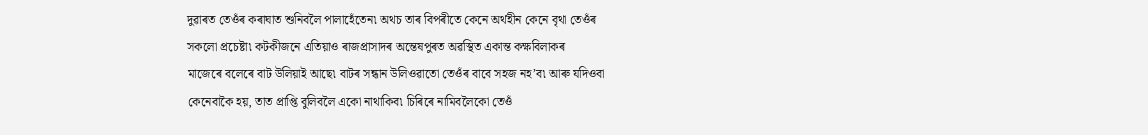দুৱাৰত তেওঁৰ কৰাঘাত শুনিবলৈ পালাহেঁতেন৷ অথচ তাৰ বিপৰীতে কেনে অৰ্থহীন কেনে বৃথা তেওঁৰ
সকলো প্ৰচেষ্টা৷ কটকীজনে এতিয়াও ৰাজপ্ৰাসাদৰ অন্তেষপুৰত অৱস্থিত একান্ত কক্ষবিলাকৰ
মাজেৰে বলেৰে বাট উলিয়াই আছে৷ বাটৰ সন্ধান উলিওৱাতো তেওঁৰ বাবে সহজ নহ’ব৷ আৰু যদিওবা
কেনেবাকৈ হয়, তাত প্ৰাপ্তি বুলিবলৈ একো নাথাকিব৷ চিৰিৰে নামিবলৈকো তেওঁ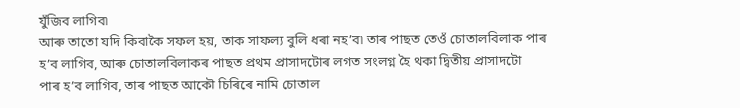যুঁজিব লাগিব৷
আৰু তাতো যদি কিবাকৈ সফল হয়, তাক সাফল্য বুলি ধৰা নহ’ব৷ তাৰ পাছত তেওঁ চোতালবিলাক পাৰ
হ’ব লাগিব, আৰু চোতালবিলাকৰ পাছত প্ৰথম প্ৰাসাদটোৰ লগত সংলগ্ন হৈ থকা দ্বিতীয় প্ৰাসাদটো
পাৰ হ’ব লাগিব, তাৰ পাছত আকৌ চিৰিৰে নামি চোতাল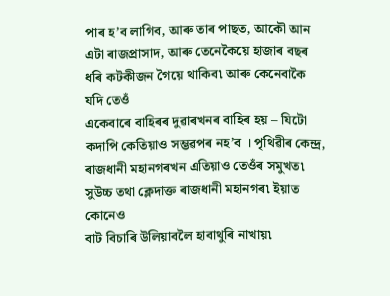পাৰ হ’ব লাগিব, আৰু তাৰ পাছত, আকৌ আন
এটা ৰাজপ্ৰাসাদ, আৰু তেনেকৈয়ে হাজাৰ বছৰ ধৰি কটকীজন গৈয়ে থাকিব৷ আৰু কেনেবাকৈ যদি তেওঁ
একেবাৰে বাহিৰৰ দুৱাৰখনৰ বাহিৰ হয় – যিটো কদাপি কেতিয়াও সম্ভৱপৰ নহ’ব । পৃথিৱীৰ কেন্দ্ৰ,
ৰাজধানী মহানগৰখন এতিয়াও তেওঁৰ সমুখত৷ সুউচ্চ তথা ক্লেদাক্ত ৰাজধানী মহানগৰ৷ ইয়াত কোনেও
বাট বিচাৰি উলিয়াবলৈ হাবাথুৰি নাখায়৷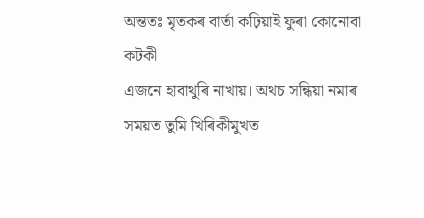অন্ততঃ মৃতকৰ বাৰ্তা কঢ়িয়াই ফুৰা কোনোবা কটকী
এজনে হাবাথুৰি নাখায়। অথচ সন্ধিয়া নমাৰ সময়ত তুমি খিৰিকীমুখত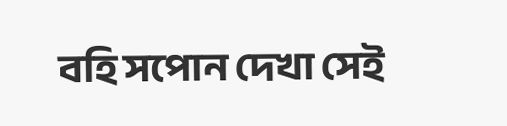বহি সপোন দেখা সেই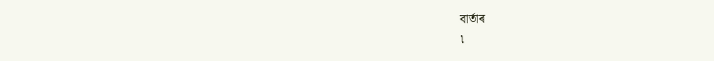বাৰ্তাৰ
৷